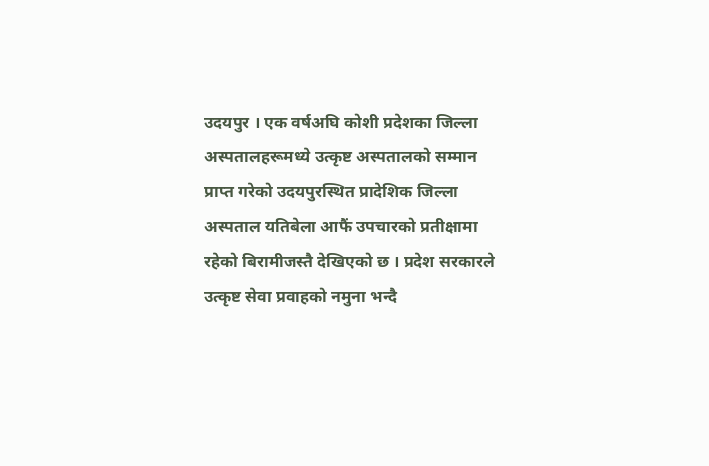उदयपुर । एक वर्षअघि कोशी प्रदेशका जिल्ला अस्पतालहरूमध्ये उत्कृष्ट अस्पतालको सम्मान प्राप्त गरेको उदयपुरस्थित प्रादेशिक जिल्ला अस्पताल यतिबेला आफैं उपचारको प्रतीक्षामा रहेको बिरामीजस्तै देखिएको छ । प्रदेश सरकारले उत्कृष्ट सेवा प्रवाहको नमुना भन्दै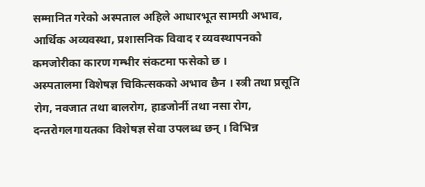सम्मानित गरेको अस्पताल अहिले आधारभूत सामग्री अभाव, आर्थिक अव्यवस्था, प्रशासनिक विवाद र व्यवस्थापनको कमजोरीका कारण गम्भीर संकटमा फसेको छ ।
अस्पतालमा विशेषज्ञ चिकित्सकको अभाव छैन । स्त्री तथा प्रसूति रोग, नवजात तथा बालरोग, हाडजोर्नी तथा नसा रोग, दन्तरोगलगायतका विशेषज्ञ सेवा उपलब्ध छन् । विभिन्न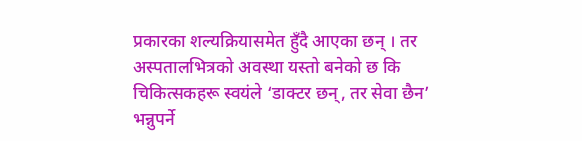प्रकारका शल्यक्रियासमेत हुँदै आएका छन् । तर अस्पतालभित्रको अवस्था यस्तो बनेको छ कि चिकित्सकहरू स्वयंले ‘डाक्टर छन्, तर सेवा छैन’ भन्नुपर्ने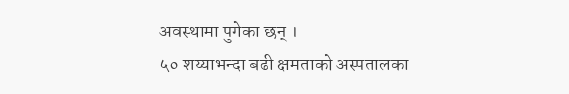अवस्थामा पुगेका छन् ।
५० शय्याभन्दा बढी क्षमताको अस्पतालका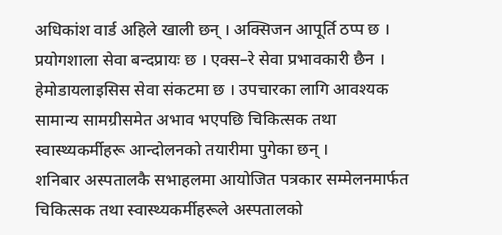अधिकांश वार्ड अहिले खाली छन् । अक्सिजन आपूर्ति ठप्प छ । प्रयोगशाला सेवा बन्दप्रायः छ । एक्स–रे सेवा प्रभावकारी छैन । हेमोडायलाइसिस सेवा संकटमा छ । उपचारका लागि आवश्यक सामान्य सामग्रीसमेत अभाव भएपछि चिकित्सक तथा स्वास्थ्यकर्मीहरू आन्दोलनको तयारीमा पुगेका छन् ।
शनिबार अस्पतालकै सभाहलमा आयोजित पत्रकार सम्मेलनमार्फत चिकित्सक तथा स्वास्थ्यकर्मीहरूले अस्पतालको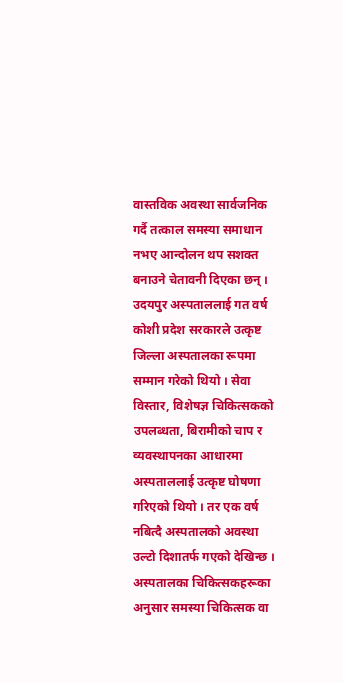वास्तविक अवस्था सार्वजनिक गर्दै तत्काल समस्या समाधान नभए आन्दोलन थप सशक्त बनाउने चेतावनी दिएका छन् ।
उदयपुर अस्पताललाई गत वर्ष कोशी प्रदेश सरकारले उत्कृष्ट जिल्ला अस्पतालका रूपमा सम्मान गरेको थियो । सेवा विस्तार, विशेषज्ञ चिकित्सकको उपलब्धता, बिरामीको चाप र व्यवस्थापनका आधारमा अस्पताललाई उत्कृष्ट घोषणा गरिएको थियो । तर एक वर्ष नबित्दै अस्पतालको अवस्था उल्टो दिशातर्फ गएको देखिन्छ । अस्पतालका चिकित्सकहरूका अनुसार समस्या चिकित्सक वा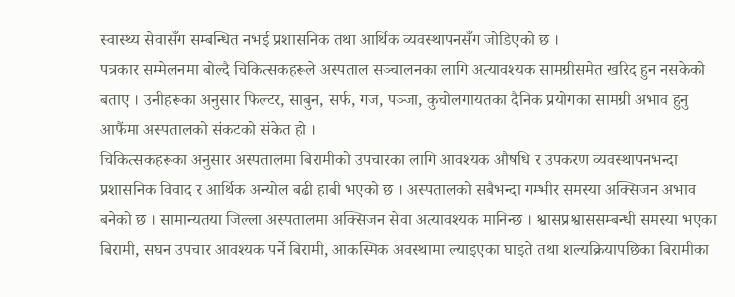स्वास्थ्य सेवासँग सम्बन्धित नभई प्रशासनिक तथा आर्थिक व्यवस्थापनसँग जोडिएको छ ।
पत्रकार सम्मेलनमा बोल्दै चिकित्सकहरूले अस्पताल सञ्चालनका लागि अत्यावश्यक सामग्रीसमेत खरिद हुन नसकेको बताए । उनीहरूका अनुसार फिल्टर, साबुन, सर्फ, गज, पञ्जा, कुचोलगायतका दैनिक प्रयोगका सामग्री अभाव हुनु आफैंमा अस्पतालको संकटको संकेत हो ।
चिकित्सकहरूका अनुसार अस्पतालमा बिरामीको उपचारका लागि आवश्यक औषधि र उपकरण व्यवस्थापनभन्दा प्रशासनिक विवाद र आर्थिक अन्योल बढी हाबी भएको छ । अस्पतालको सबैभन्दा गम्भीर समस्या अक्सिजन अभाव बनेको छ । सामान्यतया जिल्ला अस्पतालमा अक्सिजन सेवा अत्यावश्यक मानिन्छ । श्वासप्रश्वाससम्बन्धी समस्या भएका बिरामी, सघन उपचार आवश्यक पर्ने बिरामी, आकस्मिक अवस्थामा ल्याइएका घाइते तथा शल्यक्रियापछिका बिरामीका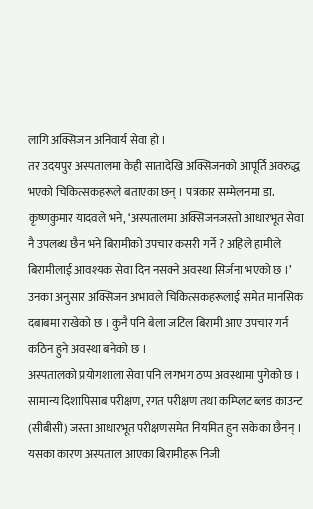लागि अक्सिजन अनिवार्य सेवा हो ।
तर उदयपुर अस्पतालमा केही सातादेखि अक्सिजनको आपूर्ति अवरुद्ध भएको चिकित्सकहरूले बताएका छन् । पत्रकार सम्मेलनमा डा. कृष्णकुमार यादवले भने, ‘अस्पतालमा अक्सिजनजस्तो आधारभूत सेवा नै उपलब्ध छैन भने बिरामीको उपचार कसरी गर्ने ? अहिले हामीले बिरामीलाई आवश्यक सेवा दिन नसक्ने अवस्था सिर्जना भएको छ ।’ उनका अनुसार अक्सिजन अभावले चिकित्सकहरूलाई समेत मानसिक दबाबमा राखेको छ । कुनै पनि बेला जटिल बिरामी आए उपचार गर्न कठिन हुने अवस्था बनेको छ ।
अस्पतालको प्रयोगशाला सेवा पनि लगभग ठप्प अवस्थामा पुगेको छ । सामान्य दिशापिसाब परीक्षण, रगत परीक्षण तथा कम्प्लिट ब्लड काउन्ट (सीबीसी) जस्ता आधारभूत परीक्षणसमेत नियमित हुन सकेका छैनन् । यसका कारण अस्पताल आएका बिरामीहरू निजी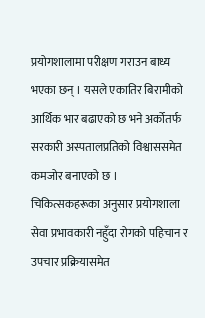प्रयोगशालामा परीक्षण गराउन बाध्य भएका छन् । यसले एकातिर बिरामीको आर्थिक भार बढाएको छ भने अर्कोतर्फ सरकारी अस्पतालप्रतिको विश्वाससमेत कमजोर बनाएको छ ।
चिकित्सकहरूका अनुसार प्रयोगशाला सेवा प्रभावकारी नहुँदा रोगको पहिचान र उपचार प्रक्रियासमेत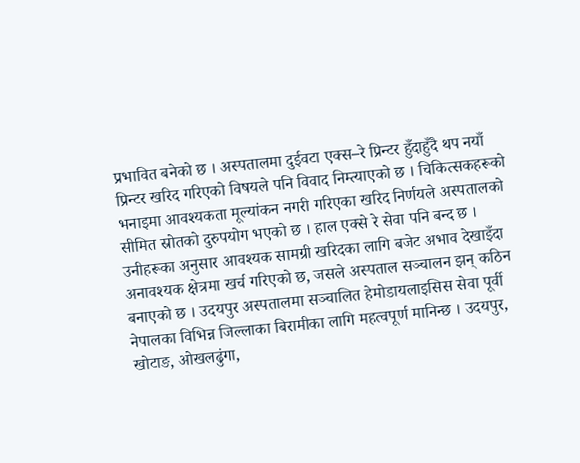प्रभावित बनेको छ । अस्पतालमा दुईवटा एक्स–रे प्रिन्टर हुँदाहुँदै थप नयाँ प्रिन्टर खरिद गरिएको विषयले पनि विवाद निम्त्याएको छ । चिकित्सकहरूको भनाइमा आवश्यकता मूल्यांकन नगरी गरिएका खरिद निर्णयले अस्पतालको सीमित स्रोतको दुरुपयोग भएको छ । हाल एक्से रे सेवा पनि बन्द छ । उनीहरूका अनुसार आवश्यक सामग्री खरिदका लागि बजेट अभाव देखाइँदा अनावश्यक क्षेत्रमा खर्च गरिएको छ, जसले अस्पताल सञ्चालन झन् कठिन बनाएको छ । उदयपुर अस्पतालमा सञ्चालित हेमोडायलाइसिस सेवा पूर्वी नेपालका विभिन्न जिल्लाका बिरामीका लागि महत्वपूर्ण मानिन्छ । उदयपुर, खोटाङ, ओखलढुंगा,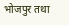भोजपुर तथा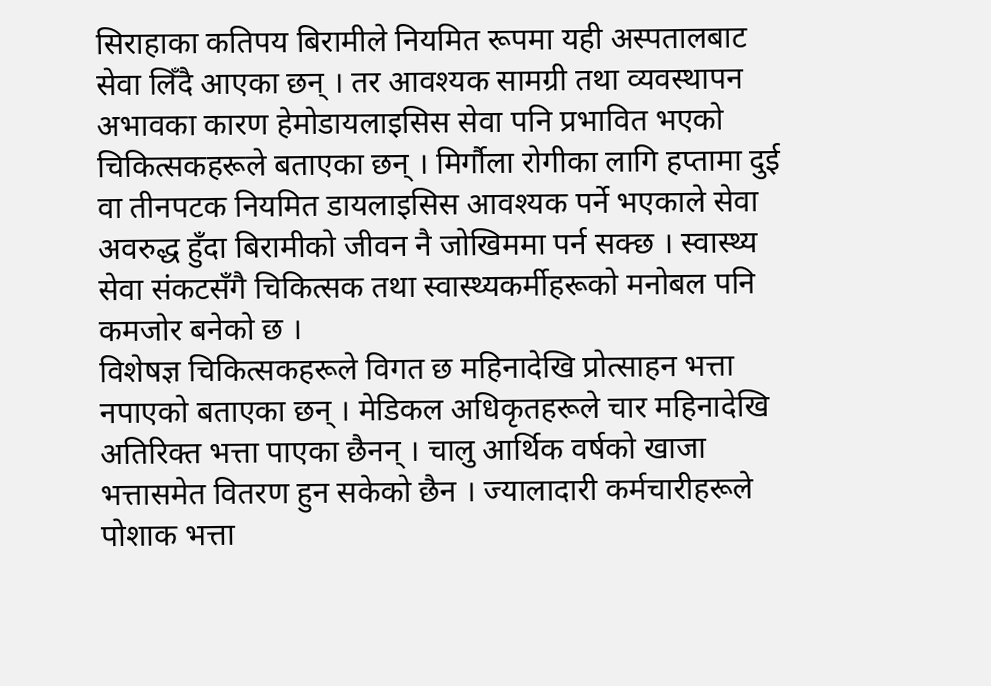सिराहाका कतिपय बिरामीले नियमित रूपमा यही अस्पतालबाट सेवा लिँदै आएका छन् । तर आवश्यक सामग्री तथा व्यवस्थापन अभावका कारण हेमोडायलाइसिस सेवा पनि प्रभावित भएको चिकित्सकहरूले बताएका छन् । मिर्गौला रोगीका लागि हप्तामा दुई वा तीनपटक नियमित डायलाइसिस आवश्यक पर्ने भएकाले सेवा अवरुद्ध हुँदा बिरामीको जीवन नै जोखिममा पर्न सक्छ । स्वास्थ्य सेवा संकटसँगै चिकित्सक तथा स्वास्थ्यकर्मीहरूको मनोबल पनि कमजोर बनेको छ ।
विशेषज्ञ चिकित्सकहरूले विगत छ महिनादेखि प्रोत्साहन भत्ता नपाएको बताएका छन् । मेडिकल अधिकृतहरूले चार महिनादेखि अतिरिक्त भत्ता पाएका छैनन् । चालु आर्थिक वर्षको खाजा भत्तासमेत वितरण हुन सकेको छैन । ज्यालादारी कर्मचारीहरूले पोशाक भत्ता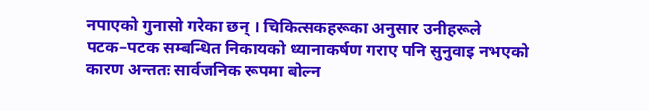नपाएको गुनासो गरेका छन् । चिकित्सकहरूका अनुसार उनीहरूले पटक–पटक सम्बन्धित निकायको ध्यानाकर्षण गराए पनि सुनुवाइ नभएको कारण अन्ततः सार्वजनिक रूपमा बोल्न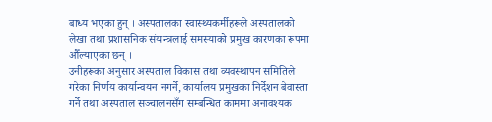बाध्य भएका हुन् । अस्पतालका स्वास्थ्यकर्मीहरूले अस्पतालको लेखा तथा प्रशासनिक संयन्त्रलाई समस्याको प्रमुख कारणका रूपमा औँल्याएका छन् ।
उनीहरूका अनुसार अस्पताल विकास तथा व्यवस्थापन समितिले गरेका निर्णय कार्यान्वयन नगर्ने, कार्यालय प्रमुखका निर्देशन बेवास्ता गर्ने तथा अस्पताल सञ्चालनसँग सम्बन्धित काममा अनावश्यक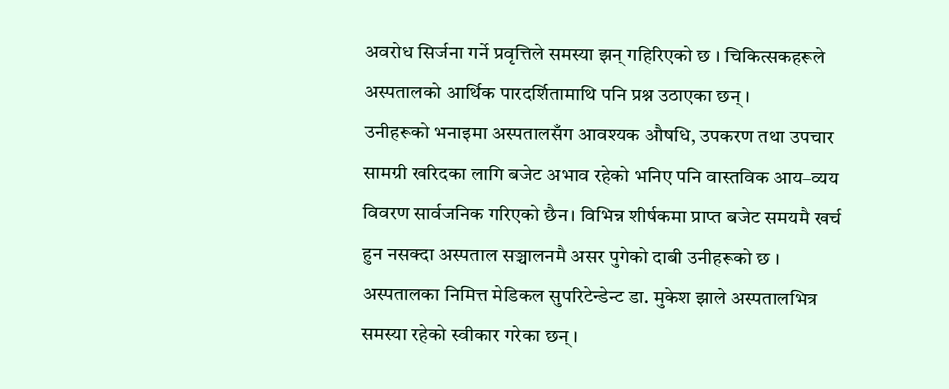अवरोध सिर्जना गर्ने प्रवृत्तिले समस्या झन् गहिरिएको छ । चिकित्सकहरूले अस्पतालको आर्थिक पारदर्शितामाथि पनि प्रश्न उठाएका छन् ।
उनीहरूको भनाइमा अस्पतालसँग आवश्यक औषधि, उपकरण तथा उपचार सामग्री खरिदका लागि बजेट अभाव रहेको भनिए पनि वास्तविक आय–व्यय विवरण सार्वजनिक गरिएको छैन। विभिन्न शीर्षकमा प्राप्त बजेट समयमै खर्च हुन नसक्दा अस्पताल सञ्चालनमै असर पुगेको दाबी उनीहरूको छ ।
अस्पतालका निमित्त मेडिकल सुपरिटेन्डेन्ट डा. मुकेश झाले अस्पतालभित्र समस्या रहेको स्वीकार गरेका छन् ।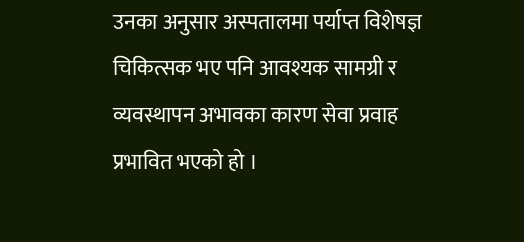उनका अनुसार अस्पतालमा पर्याप्त विशेषज्ञ चिकित्सक भए पनि आवश्यक सामग्री र व्यवस्थापन अभावका कारण सेवा प्रवाह प्रभावित भएको हो ।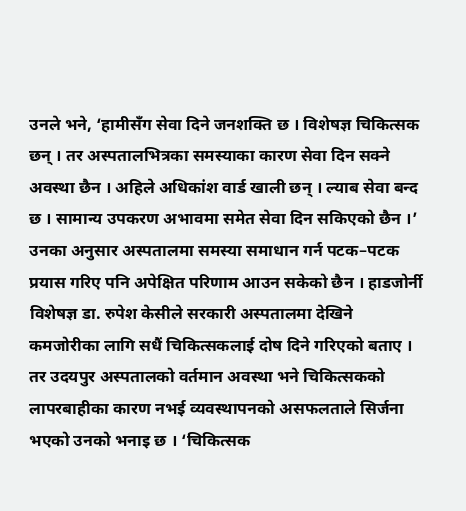उनले भने, ‘हामीसँग सेवा दिने जनशक्ति छ । विशेषज्ञ चिकित्सक छन् । तर अस्पतालभित्रका समस्याका कारण सेवा दिन सक्ने अवस्था छैन । अहिले अधिकांश वार्ड खाली छन् । ल्याब सेवा बन्द छ । सामान्य उपकरण अभावमा समेत सेवा दिन सकिएको छैन ।’ उनका अनुसार अस्पतालमा समस्या समाधान गर्न पटक–पटक प्रयास गरिए पनि अपेक्षित परिणाम आउन सकेको छैन । हाडजोर्नी विशेषज्ञ डा. रुपेश केसीले सरकारी अस्पतालमा देखिने कमजोरीका लागि सधैं चिकित्सकलाई दोष दिने गरिएको बताए । तर उदयपुर अस्पतालको वर्तमान अवस्था भने चिकित्सकको लापरबाहीका कारण नभई व्यवस्थापनको असफलताले सिर्जना भएको उनको भनाइ छ । ‘चिकित्सक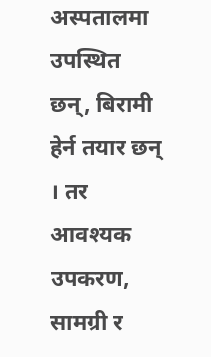अस्पतालमा उपस्थित छन्, बिरामी हेर्न तयार छन् । तर आवश्यक उपकरण, सामग्री र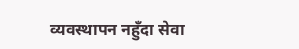व्यवस्थापन नहुँदा सेवा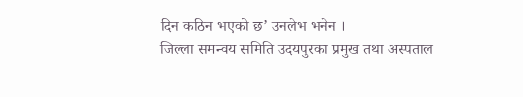दिन कठिन भएको छ’ उनलेभ भनेन ।
जिल्ला समन्वय समिति उदयपुरका प्रमुख तथा अस्पताल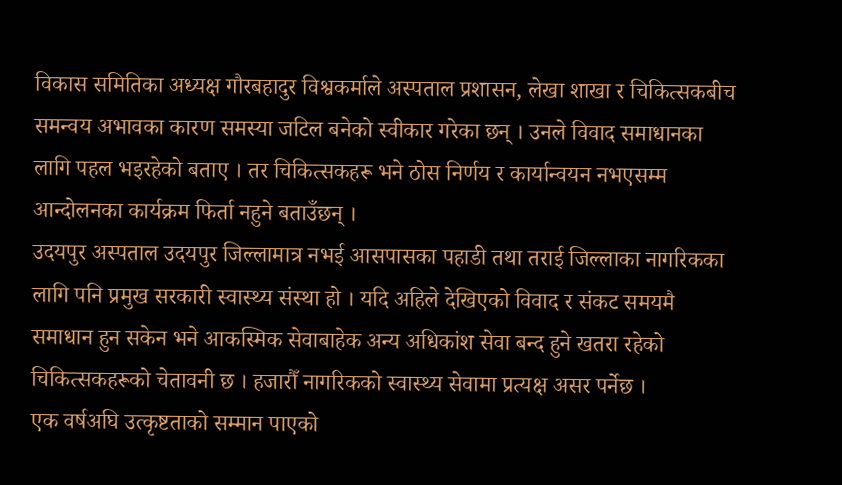विकास समितिका अध्यक्ष गौरबहादुर विश्वकर्माले अस्पताल प्रशासन, लेखा शाखा र चिकित्सकबीच समन्वय अभावका कारण समस्या जटिल बनेको स्वीकार गरेका छन् । उनले विवाद समाधानका लागि पहल भइरहेको बताए । तर चिकित्सकहरू भने ठोस निर्णय र कार्यान्वयन नभएसम्म आन्दोलनका कार्यक्रम फिर्ता नहुने बताउँछन् ।
उदयपुर अस्पताल उदयपुर जिल्लामात्र नभई आसपासका पहाडी तथा तराई जिल्लाका नागरिकका लागि पनि प्रमुख सरकारी स्वास्थ्य संस्था हो । यदि अहिले देखिएको विवाद र संकट समयमै समाधान हुन सकेन भने आकस्मिक सेवाबाहेक अन्य अधिकांश सेवा बन्द हुने खतरा रहेको चिकित्सकहरूको चेतावनी छ । हजारौँ नागरिकको स्वास्थ्य सेवामा प्रत्यक्ष असर पर्नेछ ।
एक वर्षअघि उत्कृष्टताको सम्मान पाएको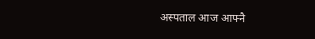अस्पताल आज आफ्नै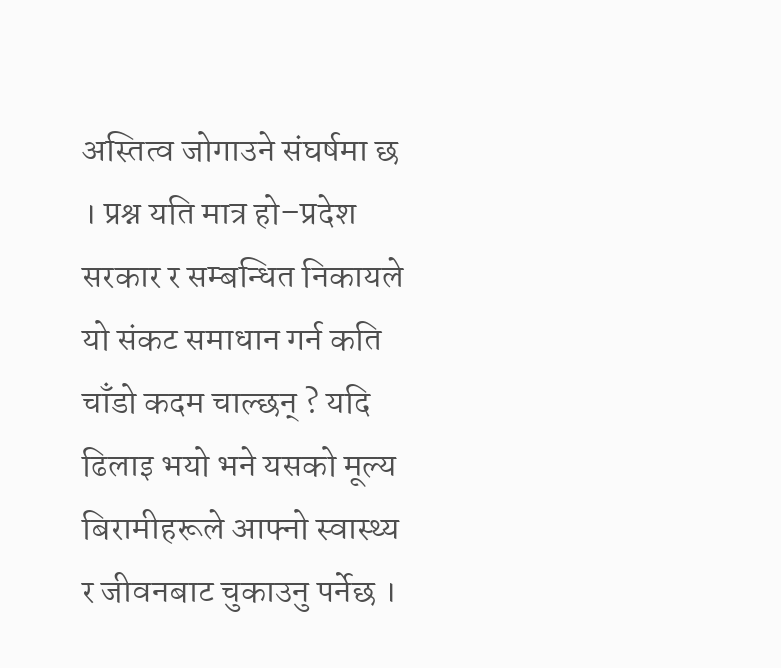अस्तित्व जोगाउने संघर्षमा छ । प्रश्न यति मात्र हो–प्रदेश सरकार र सम्बन्धित निकायले यो संकट समाधान गर्न कति चाँडो कदम चाल्छन् ? यदि ढिलाइ भयो भने यसको मूल्य बिरामीहरूले आफ्नो स्वास्थ्य र जीवनबाट चुकाउनु पर्नेछ ।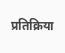प्रतिक्रिया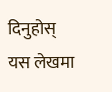दिनुहोस्
यस लेखमा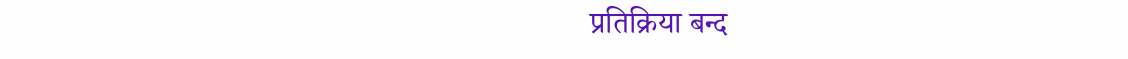प्रतिक्रिया बन्द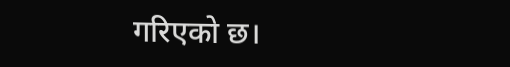गरिएको छ।